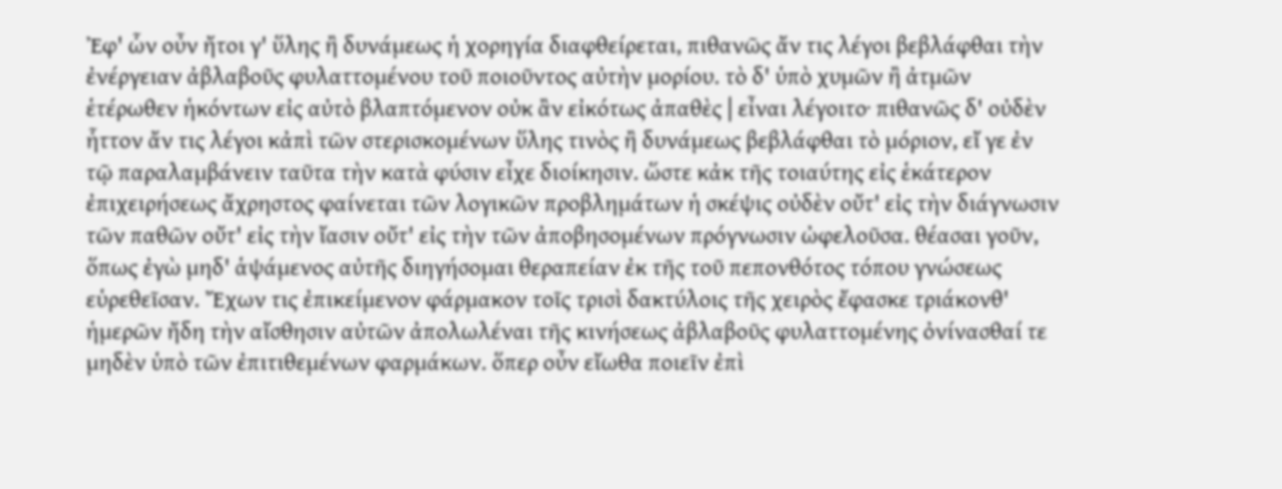Ἐφ' ὧν οὖν ἤτοι γ' ὕλης ἢ δυνάμεως ἡ χορηγία διαφθείρεται, πιθανῶς ἄν τις λέγοι βεβλάφθαι τὴν ἐνέργειαν ἀβλαβοῦς φυλαττομένου τοῦ ποιοῦντος αὐτὴν μορίου. τὸ δ' ὑπὸ χυμῶν ἢ ἀτμῶν ἑτέρωθεν ἡκόντων εἰς αὐτὸ βλαπτόμενον οὐκ ἂν εἰκότως ἀπαθὲς | εἶναι λέγοιτο· πιθανῶς δ' οὐδὲν ἧττον ἄν τις λέγοι κἀπὶ τῶν στερισκομένων ὕλης τινὸς ἢ δυνάμεως βεβλάφθαι τὸ μόριον, εἴ γε ἐν τῷ παραλαμβάνειν ταῦτα τὴν κατὰ φύσιν εἶχε διοίκησιν. ὥστε κἀκ τῆς τοιαύτης εἰς ἑκάτερον ἐπιχειρήσεως ἄχρηστος φαίνεται τῶν λογικῶν προβλημάτων ἡ σκέψις οὐδὲν οὔτ' εἰς τὴν διάγνωσιν τῶν παθῶν οὔτ' εἰς τὴν ἴασιν οὔτ' εἰς τὴν τῶν ἀποβησομένων πρόγνωσιν ὠφελοῦσα. θέασαι γοῦν, ὅπως ἐγὼ μηδ' ἁψάμενος αὐτῆς διηγήσομαι θεραπείαν ἐκ τῆς τοῦ πεπονθότος τόπου γνώσεως εὑρεθεῖσαν. Ἔχων τις ἐπικείμενον φάρμακον τοῖς τρισὶ δακτύλοις τῆς χειρὸς ἔφασκε τριάκονθ' ἡμερῶν ἤδη τὴν αἴσθησιν αὐτῶν ἀπολωλέναι τῆς κινήσεως ἀβλαβοῦς φυλαττομένης ὀνίνασθαί τε μηδὲν ὑπὸ τῶν ἐπιτιθεμένων φαρμάκων. ὅπερ οὖν εἴωθα ποιεῖν ἐπὶ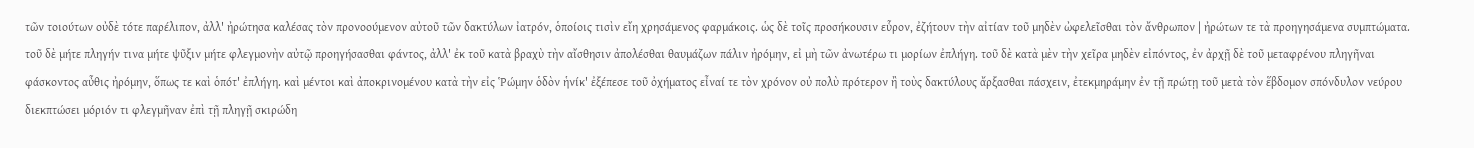τῶν τοιούτων οὐδὲ τότε παρέλιπον, ἀλλ' ἠρώτησα καλέσας τὸν προνοούμενον αὐτοῦ τῶν δακτύλων ἰατρόν, ὁποίοις τισὶν εἴη χρησάμενος φαρμάκοις. ὡς δὲ τοῖς προσήκουσιν εὗρον, ἐζήτουν τὴν αἰτίαν τοῦ μηδὲν ὠφελεῖσθαι τὸν ἄνθρωπον | ἠρώτων τε τὰ προηγησάμενα συμπτώματα. τοῦ δὲ μήτε πληγήν τινα μήτε ψῦξιν μήτε φλεγμονὴν αὐτῷ προηγήσασθαι φάντος, ἀλλ' ἐκ τοῦ κατὰ βραχὺ τὴν αἴσθησιν ἀπολέσθαι θαυμάζων πάλιν ἠρόμην, εἰ μὴ τῶν ἀνωτέρω τι μορίων ἐπλήγη. τοῦ δὲ κατὰ μὲν τὴν χεῖρα μηδὲν εἰπόντος, ἐν ἀρχῇ δὲ τοῦ μεταφρένου πληγῆναι φάσκοντος αὖθις ἠρόμην, ὅπως τε καὶ ὁπότ' ἐπλήγη. καὶ μέντοι καὶ ἀποκρινομένου κατὰ τὴν εἰς Ῥώμην ὁδὸν ἡνίκ' ἐξέπεσε τοῦ ὀχήματος εἶναί τε τὸν χρόνον οὐ πολὺ πρότερον ἢ τοὺς δακτύλους ἄρξασθαι πάσχειν, ἐτεκμηράμην ἐν τῇ πρώτῃ τοῦ μετὰ τὸν ἕβδομον σπόνδυλον νεύρου διεκπτώσει μόριόν τι φλεγμῆναν ἐπὶ τῇ πληγῇ σκιρώδη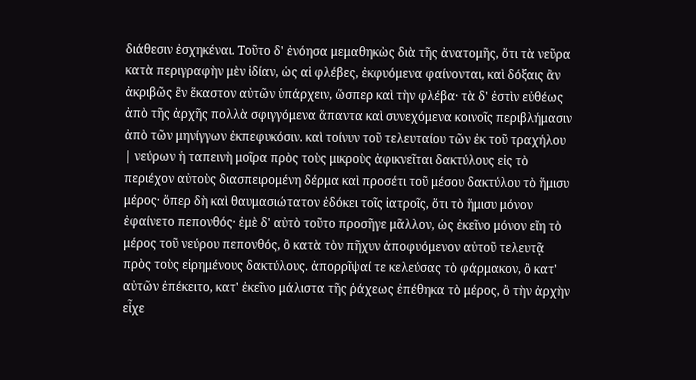διάθεσιν ἐσχηκέναι. Τοῦτο δ' ἐνόησα μεμαθηκὼς διὰ τῆς ἀνατομῆς, ὅτι τὰ νεῦρα κατὰ περιγραφὴν μὲν ἰδίαν, ὡς αἱ φλέβες, ἐκφυόμενα φαίνονται, καὶ δόξαις ἂν ἀκριβῶς ἓν ἕκαστον αὐτῶν ὑπάρχειν, ὥσπερ καὶ τὴν φλέβα· τὰ δ' ἐστὶν εὐθέως ἀπὸ τῆς ἀρχῆς πολλὰ σφιγγόμενα ἅπαντα καὶ συνεχόμενα κοινοῖς περιβλήμασιν ἀπὸ τῶν μηνίγγων ἐκπεφυκόσιν. καὶ τοίνυν τοῦ τελευταίου τῶν ἐκ τοῦ τραχήλου | νεύρων ἡ ταπεινὴ μοῖρα πρὸς τοὺς μικροὺς ἀφικνεῖται δακτύλους εἰς τὸ περιέχον αὐτοὺς διασπειρομένη δέρμα καὶ προσέτι τοῦ μέσου δακτύλου τὸ ἥμισυ μέρος· ὅπερ δὴ καὶ θαυμασιώτατον ἐδόκει τοῖς ἰατροῖς, ὅτι τὸ ἥμισυ μόνον ἐφαίνετο πεπονθός· ἐμὲ δ' αὐτὸ τοῦτο προσῆγε μᾶλλον, ὡς ἐκεῖνο μόνον εἴη τὸ μέρος τοῦ νεύρου πεπονθός, ὃ κατὰ τὸν πῆχυν ἀποφυόμενον αὐτοῦ τελευτᾷ πρὸς τοὺς εἰρημένους δακτύλους. ἀπορρῖψαί τε κελεύσας τὸ φάρμακον, ὃ κατ' αὐτῶν ἐπέκειτο, κατ' ἐκεῖνο μάλιστα τῆς ῥάχεως ἐπέθηκα τὸ μέρος, ὃ τὴν ἀρχὴν εἶχε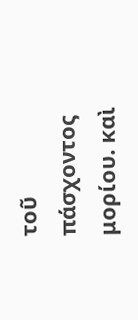τοῦ πάσχοντος μορίου. καὶ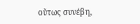οὕτως συνέβη,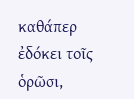καθάπερ ἐδόκει τοῖς ὁρῶσι,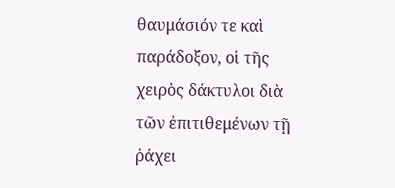θαυμάσιόν τε καὶ παράδοξον, οἱ τῆς χειρὸς δάκτυλοι διὰ τῶν ἐπιτιθεμένων τῇ ῥάχει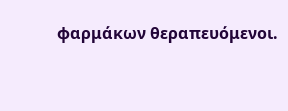φαρμάκων θεραπευόμενοι.